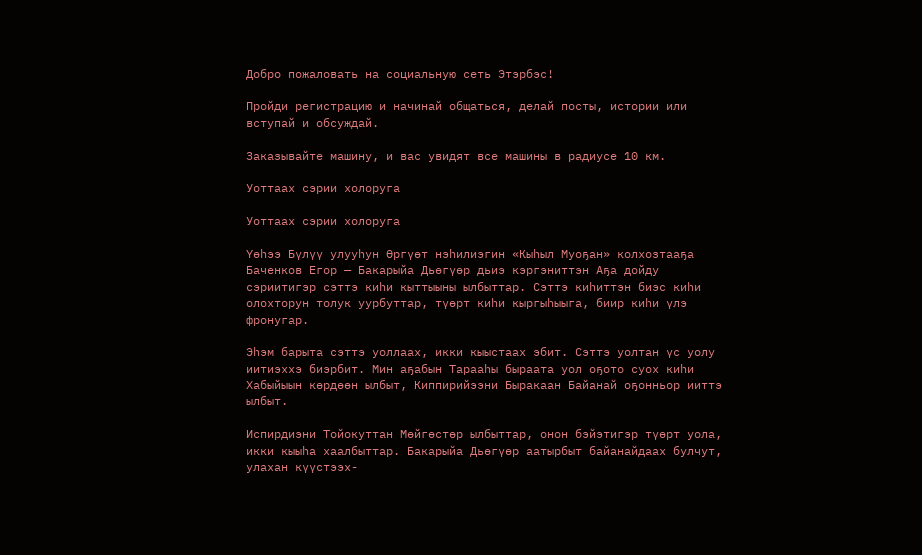Добро пожаловать на социальную сеть Этэрбэс!

Пройди регистрацию и начинай общаться, делай посты, истории или вступай и обсуждай.

Заказывайте машину, и вас увидят все машины в радиусе 10 км.

Уоттаах сэрии холоруга

Уоттаах сэрии холоруга

Үөһээ Бүлүү улууһун Өргүөт нэһилиэгин «Кыһыл Муоҕан» колхозтааҕа Баченков Егор — Бакарыйа Дьөгүөр дьиэ кэргэниттэн Аҕа дойду сэриитигэр сэттэ киһи кыттыыны ылбыттар. Сэттэ киһиттэн биэс киһи олохторун толук уурбуттар, түөрт киһи кыргыһыыга, биир киһи үлэ фронугар.

Эһэм барыта сэттэ уоллаах, икки кыыстаах эбит. Сэттэ уолтан үс уолу иитиэххэ биэрбит. Мин аҕабын Тарааһы быраата уол оҕото суох киһи Хабыйыын көрдөөн ылбыт, Киппирийээни Быракаан Байанай оҕонньор ииттэ ылбыт.

Испирдиэни Тойокуттан Мөйгөстөр ылбыттар, онон бэйэтигэр түөрт уола, икки кыыһа хаалбыттар. Бакарыйа Дьөгүөр аатырбыт байанайдаах булчут, улахан күүстээх-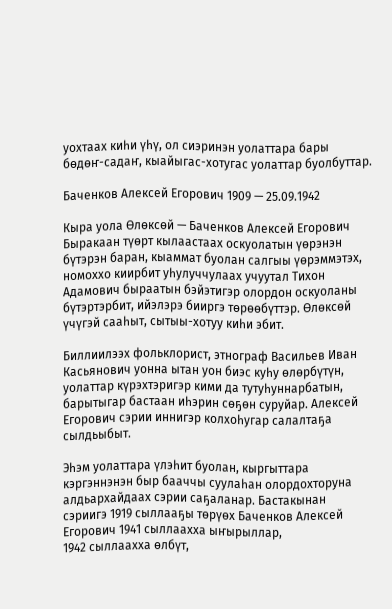уохтаах киһи үһү, ол сиэринэн уолаттара бары бөдөҥ-садаҥ, кыайыгас-хотугас уолаттар буолбуттар.

Баченков Алексей Егорович 1909 — 25.09.1942

Кыра уола Өлөксөй — Баченков Алексей Егорович Быракаан түөрт кылаастаах оскуолатын үөрэнэн бүтэрэн баран, кыаммат буолан салгыы үөрэммэтэх, номоххо киирбит уһулуччулаах учуутал Тихон Адамович быраатын бэйэтигэр олордон оскуоланы бүтэртэрбит, ийэлэрэ бииргэ төрөөбүттэр. Өлөксөй үчүгэй сааһыт, сытыы-хотуу киһи эбит.

Биллиилээх фольклорист, этнограф Васильев Иван Касьянович уонна ытан уон биэс куһу өлөрбүтүн, уолаттар күрэхтэригэр кими да тутуһуннарбатын, барытыгар бастаан иһэрин сөҕөн суруйар. Алексей Егорович сэрии иннигэр колхоһугар салалтаҕа сылдьыбыт.

Эһэм уолаттара үлэһит буолан, кыргыттара кэргэннэнэн быр бааччы суулаһан олордохторуна алдьархайдаах сэрии саҕаланар. Бастакынан сэриигэ 1919 сыллааҕы төрүөх Баченков Алексей Егорович 1941 сыллаахха ыҥырыллар,
1942 сыллаахха өлбүт,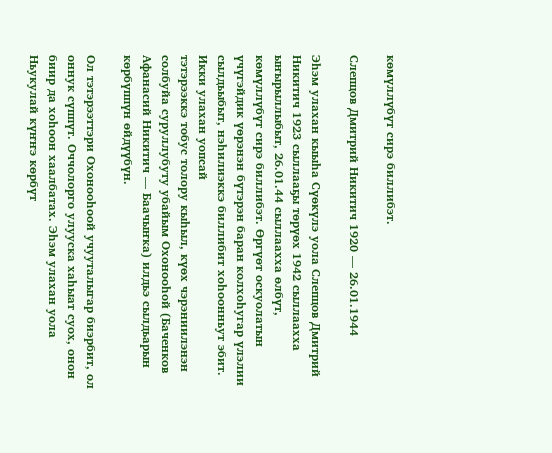көмүллүбүт сирэ биллибэт.

Слепцов Дмитрий Никитич 1920 — 26.01.1944

Эһэм улахан кыыһа Сүөкүлэ уола Слепцов Дмитрий Никитич 1923 сыллааҕы төрүөх 1942 сыллаахха
ыҥырыллыбыт, 26.01.44 сыллаахха өлбүт, көмүллүбүт сирэ биллибэт. Өргүөт оскуолатын үчүгэйдик үөрэнэн бүтэрэн баран колхоһугар үлэлии сылдьыбыт, нэһилиэккэ биллибит хоһоонньут эбит. Икки улахан уопсай
тэтэрээккэ тобус толору кыһыл, күөх чэрэниилэнэн солбуйа суруллубуту убайым Охонооһой (Баченков Афанасий Никитич — Баачыҥка) илдьэ сылдьарын көрбүппүн өйдүүбүн.

Ол тэтэрээттэри Охонооһоой учууталыгар биэрбит, ол оннук сүппүт. Оччолорго улууска хаһыат суох, онон биир да хоһоон хаалбатах. Эһэм улахан уола Ньукулай күҥҥэ көрбүт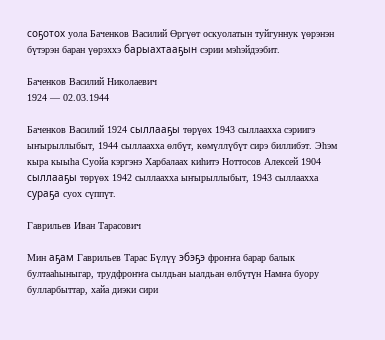соҕотох уола Баченков Василий Өргүөт оскуолатын туйгуннук үөрэнэн бүтэрэн баран үөрэххэ барыахтааҕын сэрии мэһэйдээбит.

Баченков Василий Николаевич
1924 — 02.03.1944

Баченков Василий 1924 сыллааҕы төрүөх 1943 сыллаахха сэриигэ ыҥырыллыбыт, 1944 сыллаахха өлбүт, көмүллүбүт сирэ биллибэт. Эһэм кыра кыыһа Суойа кэргэнэ Харбалаах киһитэ Ноттосов Алексей 1904 сыллааҕы төрүөх 1942 сыллаахха ыҥырыллыбыт, 1943 сыллаахха сураҕа суох сүппүт.

Гаврильев Иван Тарасович

Мин аҕам Гаврильев Тарас Бүлүү эбэҕэ фроҥҥа барар балык бултааһыныгар, трудфроҥҥа сылдьан ыалдьан өлбүтүн Намҥа буору булларбыттар, хайа диэки сири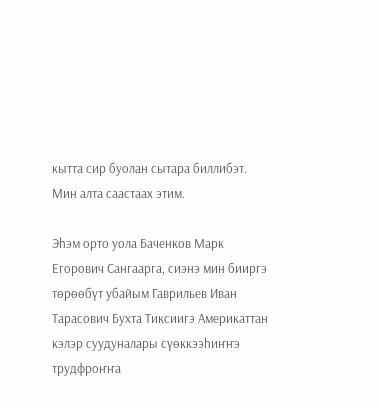кытта сир буолан сытара биллибэт. Мин алта саастаах этим.

Эһэм орто уола Баченков Марк Егорович Сангаарга, сиэнэ мин бииргэ төрөөбүт убайым Гаврильев Иван Тарасович Бухта Тиксиигэ Америкаттан кэлэр суудуналары сүөккээһиҥҥэ трудфроҥҥа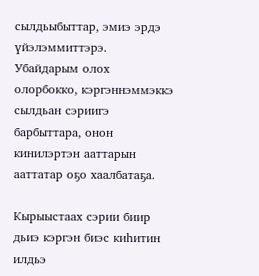сылдьыбыттар, эмиэ эрдэ үйэлэммиттэрэ. Убайдарым олох олорбокко, кэргэннэммэккэ сылдьан сэриигэ барбыттара, онон кинилэртэн ааттарын ааттатар оҕо хаалбатаҕа.

Кырыыстаах сэрии биир дьиэ кэргэн биэс киһитин илдьэ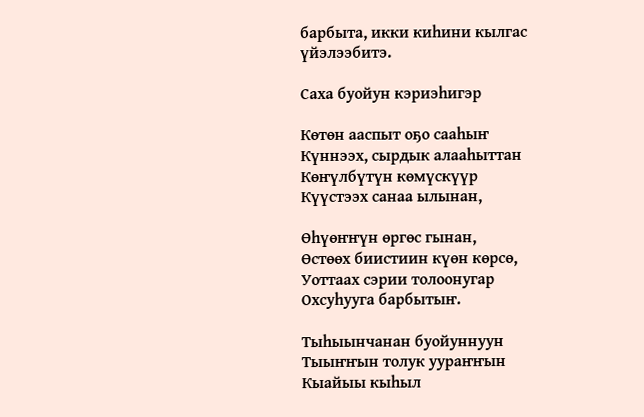барбыта, икки киһини кылгас үйэлээбитэ.

Саха буойун кэриэһигэр

Көтөн ааспыт оҕо сааһыҥ
Күннээх, сырдык алааһыттан
Көҥүлбүтүн көмүскүүр
Күүстээх санаа ылынан,

Өһүөҥҥүн өргөс гынан,
Өстөөх биистиин күөн көрсө,
Уоттаах сэрии толоонугар
Охсуһууга барбытыҥ.

Тыһыынчанан буойуннуун
Тыыҥҥын толук уураҥҥын
Кыайыы кыһыл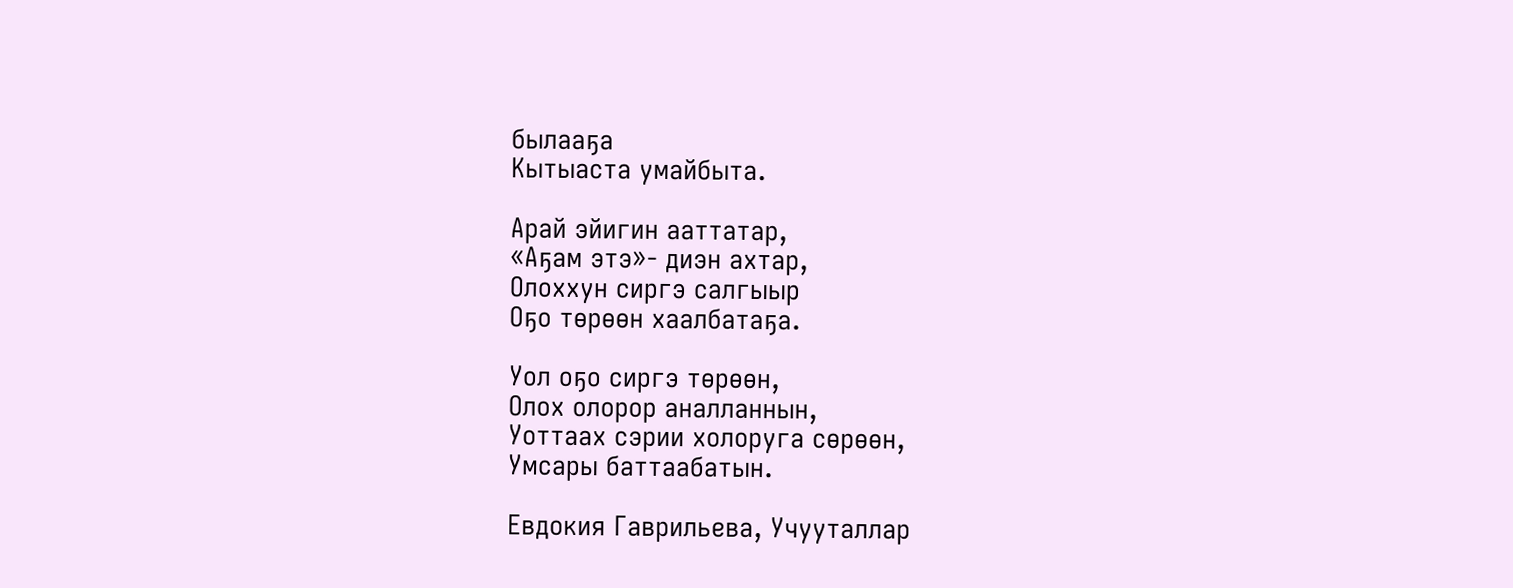былааҕа
Кытыаста умайбыта.

Арай эйигин ааттатар,
«Аҕам этэ»- диэн ахтар,
Олоххун сиргэ салгыыр
Оҕо төрөөн хаалбатаҕа.

Уол оҕо сиргэ төрөөн,
Олох олорор аналланнын,
Уоттаах сэрии холоруга сөрөөн,
Умсары баттаабатын.

Евдокия Гаврильева, Учууталлар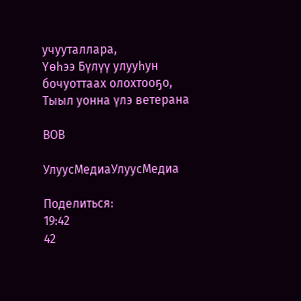учууталлара,
Үөһээ Бүлүү улууһун бочуоттаах олохтооҕо, Тыыл уонна үлэ ветерана

ВОВ

УлуусМедиаУлуусМедиа

Поделиться:
19:42
42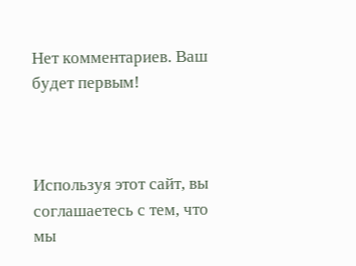Нет комментариев. Ваш будет первым!



Используя этот сайт, вы соглашаетесь с тем, что мы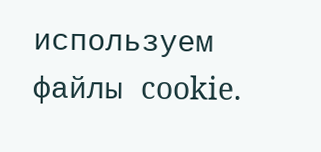используем файлы cookie.